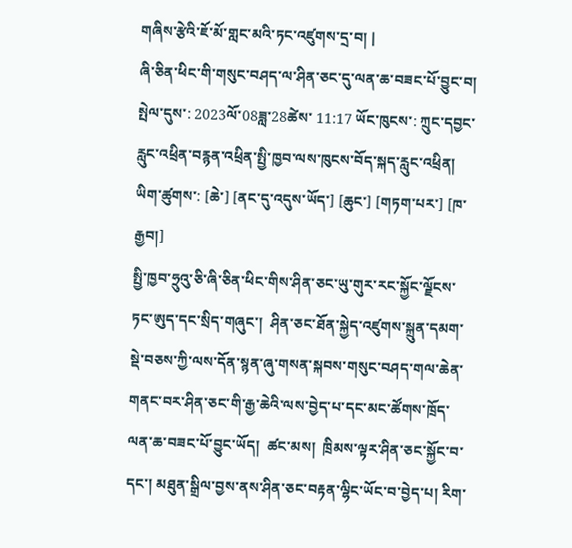གཞིས་རྩེའི་ཇོ་མོ་གླང་མའི་ཏང་འཛུགས་དྲ་བ། |
ཞི་ཅིན་ཕིང་གི་གསུང་བཤད་ལ་ཤིན་ཅང་དུ་ལན་ཆ་བཟང་པོ་བྱུང་བ།
སྤེལ་དུས་: 2023ལོ་08ཟླ་28ཚེས་ 11:17 ཡོང་ཁུངས་: ཀྲུང་དབྱང་རླུང་འཕྲིན་བརྙན་འཕྲིན་སྤྱི་ཁྱབ་ལས་ཁུངས་བོད་སྐད་རླུང་འཕྲིན།
ཡིག་ཚུགས་: [ཆེ་] [ནང་དུ་འདུས་ཡོད་] [ཆུང་] [གཏག་པར་] [ཁ་རྒྱབ།]
སྤྱི་ཁྱབ་ཧྲུའུ་ཅི་ཞི་ཅིན་ཕིང་གིས་ཤིན་ཅང་ཡུ་གུར་རང་སྐྱོང་ལྗོངས་ཏང་ཨུད་དང་སྲིད་གཞུང་།  ཤིན་ཅང་ཐོན་སྐྱེད་འཛུགས་སྐྲུན་དམག་སྡེ་བཅས་ཀྱི་ལས་དོན་སྙན་ཞུ་གསན་སྐབས་གསུང་བཤད་གལ་ཆེན་གནང་བར་ཤིན་ཅང་གི་རྒྱ་ཆེའི་ལས་བྱེད་པ་དང་མང་ཚོགས་ཁྲོད་ལན་ཆ་བཟང་པོ་བྱུང་ཡོད།  ཚང་མས།  ཁྲིམས་ལྟར་ཤིན་ཅང་སྐྱོང་བ་དང་། མཐུན་སྒྲིལ་བྱས་ནས་ཤིན་ཅང་བརྟན་ལྷིང་ཡོང་བ་བྱེད་པ། རིག་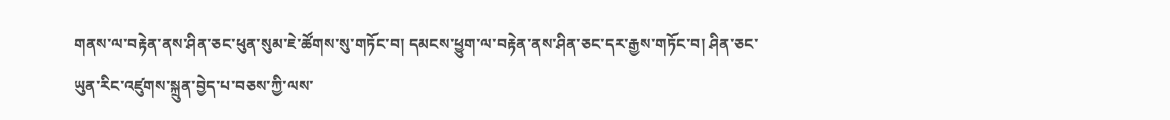གནས་ལ་བརྟེན་ནས་ཤིན་ཅང་ཕུན་སུམ་ཇེ་ཚོགས་སུ་གཏོང་བ། དམངས་ཕྱུག་ལ་བརྟེན་ནས་ཤིན་ཅང་དར་རྒྱས་གཏོང་བ། ཤིན་ཅང་ཡུན་རིང་འཛུགས་སྐྲུན་བྱེད་པ་བཅས་ཀྱི་ལས་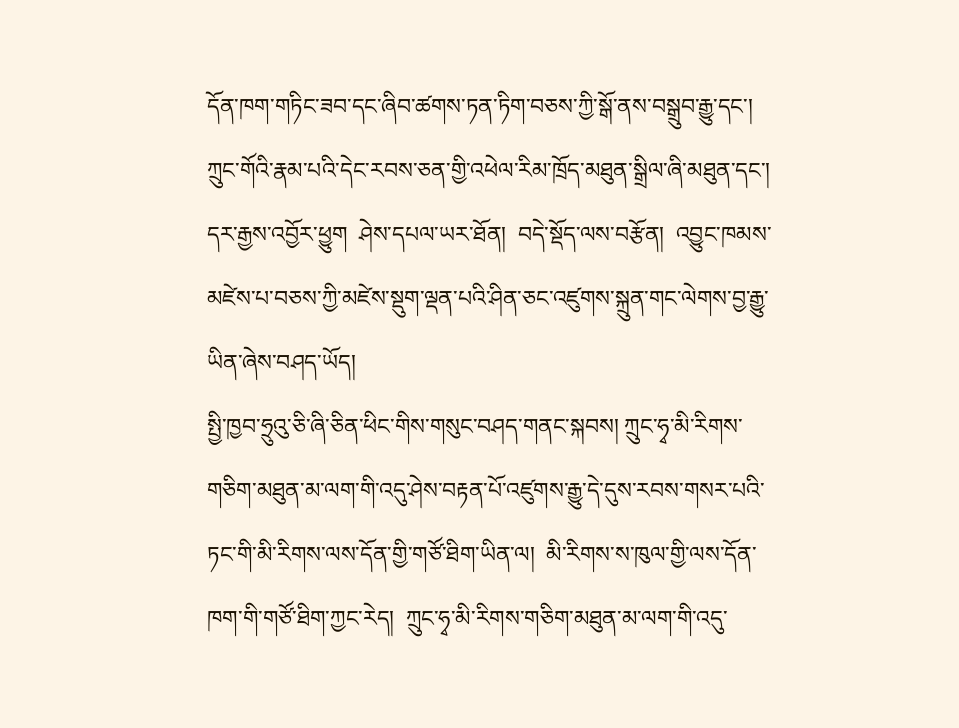དོན་ཁག་གཏིང་ཟབ་དང་ཞིབ་ཚགས་ཏན་ཏིག་བཅས་ཀྱི་སྒོ་ནས་བསྒྲུབ་རྒྱུ་དང་། ཀྲུང་གོའི་རྣམ་པའི་དེང་རབས་ཅན་གྱི་འཕེལ་རིམ་ཁྲོད་མཐུན་སྒྲིལ་ཞི་མཐུན་དང་།  དར་རྒྱས་འབྱོར་ཕྱུག  ཤེས་དཔལ་ཡར་ཐོན།  བདེ་སྡོད་ལས་བརྩོན།  འབྱུང་ཁམས་མཛེས་པ་བཅས་ཀྱི་མཛེས་སྡུག་ལྡན་པའི་ཤིན་ཅང་འཛུགས་སྐྲུན་གང་ལེགས་བྱ་རྒྱུ་ཡིན་ཞེས་བཤད་ཡོད།
སྤྱི་ཁྱབ་ཧྲུའུ་ཅི་ཞི་ཅིན་ཕིང་གིས་གསུང་བཤད་གནང་སྐབས། ཀྲུང་ཧྭ་མི་རིགས་གཅིག་མཐུན་མ་ལག་གི་འདུ་ཤེས་བརྟན་པོ་འཛུགས་རྒྱུ་དེ་དུས་རབས་གསར་པའི་ཏང་གི་མི་རིགས་ལས་དོན་གྱི་གཙོ་ཐིག་ཡིན་ལ།  མི་རིགས་ས་ཁུལ་གྱི་ལས་དོན་ཁག་གི་གཙོ་ཐིག་ཀྱང་རེད།  ཀྲུང་ཧྭ་མི་རིགས་གཅིག་མཐུན་མ་ལག་གི་འདུ་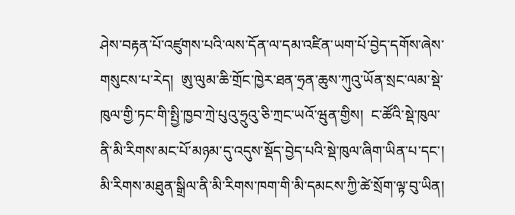ཤེས་བརྟན་པོ་འཛུགས་པའི་ལས་དོན་ལ་དམ་འཛིན་ཡག་པོ་བྱེད་དགོས་ཞེས་གསུངས་པ་རེད།  ཨུ་ལུམ་ཆི་གྲོང་ཁྱེར་ཐན་ཧྲན་ཆུས་ཀུའུ་ཡོན་སྲང་ལམ་སྡེ་ཁུལ་གྱི་ཏང་གི་སྤྱི་ཁྱབ་ཀྲེ་པུའུ་ཧྲུའུ་ཅི་ཀྲང་ཡའོ་ཝུན་གྱིས།  ང་ཚོའི་སྡེ་ཁུལ་ནི་མི་རིགས་མང་པོ་མཉམ་དུ་འདུས་སྡོད་བྱེད་པའི་སྡེ་ཁུལ་ཞིག་ཡིན་པ་དང་།  མི་རིགས་མཐུན་སྒྲིལ་ནི་མི་རིགས་ཁག་གི་མི་དམངས་ཀྱི་ཚེ་སྲོག་ལྟ་བུ་ཡིན།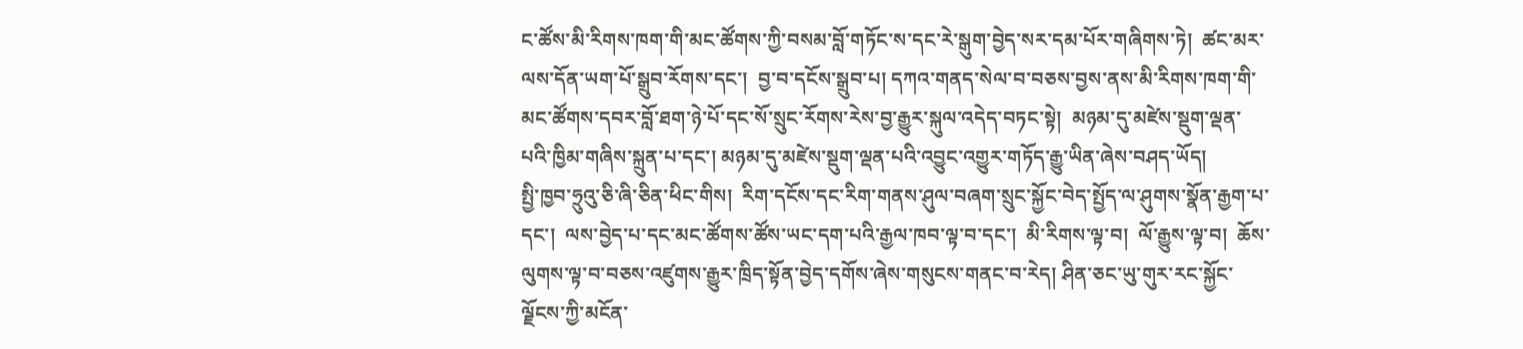ང་ཚོས་མི་རིགས་ཁག་གི་མང་ཚོགས་ཀྱི་བསམ་བློ་གཏོང་ས་དང་རེ་སྒུག་བྱེད་སར་དམ་པོར་གཞིགས་ཏེ།  ཚང་མར་ལས་དོན་ཡག་པོ་སྒྲུབ་རོགས་དང་།  བྱ་བ་དངོས་སྒྲུབ་པ། དཀའ་གནད་སེལ་བ་བཅས་བྱས་ནས་མི་རིགས་ཁག་གི་མང་ཚོགས་དབར་བློ་ཐག་ཉེ་པོ་དང་སོ་སྲུང་རོགས་རེས་བྱ་རྒྱུར་སྐུལ་འདེད་བཏང་སྟེ།  མཉམ་དུ་མཛེས་སྡུག་ལྡན་པའི་ཁྱིམ་གཞིས་སྐྲུན་པ་དང་། མཉམ་དུ་མཛེས་སྡུག་ལྡན་པའི་འབྱུང་འགྱུར་གཏོད་རྒྱུ་ཡིན་ཞེས་བཤད་ཡོད།
སྤྱི་ཁྱབ་ཧྲུའུ་ཅི་ཞི་ཅིན་ཕིང་གིས།  རིག་དངོས་དང་རིག་གནས་ཤུལ་བཞག་སྲུང་སྐྱོང་བེད་སྤྱོད་ལ་ཤུགས་སྣོན་རྒྱག་པ་དང་།  ལས་བྱེད་པ་དང་མང་ཚོགས་ཚོས་ཡང་དག་པའི་རྒྱལ་ཁབ་ལྟ་བ་དང་།  མི་རིགས་ལྟ་བ།  ལོ་རྒྱུས་ལྟ་བ།  ཆོས་ལུགས་ལྟ་བ་བཅས་འཛུགས་རྒྱུར་ཁྲིད་སྟོན་བྱེད་དགོས་ཞེས་གསུངས་གནང་བ་རེད། ཤིན་ཅང་ཡུ་གུར་རང་སྐྱོང་ལྗོངས་ཀྱི་མངོན་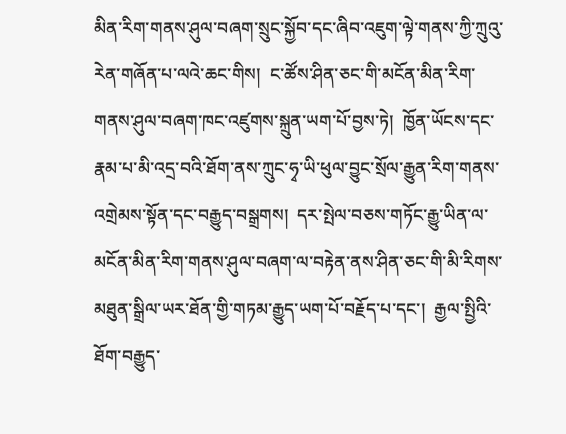མིན་རིག་གནས་ཤུལ་བཞག་སྲུང་སྐྱོབ་དང་ཞིབ་འཇུག་ལྟེ་གནས་ཀྱི་ཀྲུའུ་རེན་གཞོན་པ་ལའེ་ཆང་གིས།  ང་ཚོས་ཤིན་ཅང་གི་མངོན་མིན་རིག་གནས་ཤུལ་བཞག་ཁང་འཛུགས་སྐྲུན་ཡག་པོ་བྱས་ཏེ།  ཁྱོན་ཡོངས་དང་རྣམ་པ་མི་འདྲ་བའི་ཐོག་ནས་ཀྲུང་ཧྭ་ཡི་ཕུལ་བྱུང་སྲོལ་རྒྱུན་རིག་གནས་འགྲེམས་སྟོན་དང་བརྒྱུད་བསྒྲགས།  དར་སྤེལ་བཅས་གཏོང་རྒྱུ་ཡིན་ལ་མངོན་མིན་རིག་གནས་ཤུལ་བཞག་ལ་བརྟེན་ནས་ཤིན་ཅང་གི་མི་རིགས་མཐུན་སྒྲིལ་ཡར་ཐོན་གྱི་གཏམ་རྒྱུད་ཡག་པོ་བརྗོད་པ་དང་།  རྒྱལ་སྤྱིའི་ཐོག་བརྒྱུད་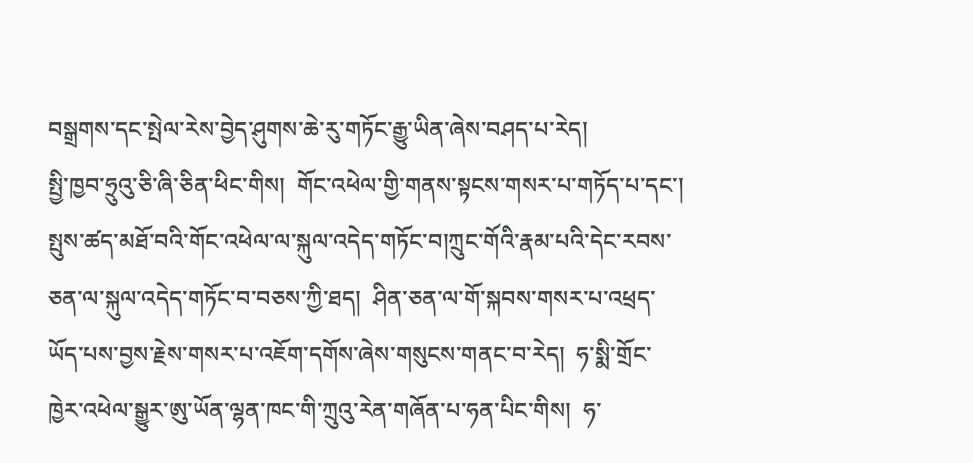བསྒྲགས་དང་སྤེལ་རེས་བྱེད་ཤུགས་ཆེ་རུ་གཏོང་རྒྱུ་ཡིན་ཞེས་བཤད་པ་རེད།
སྤྱི་ཁྱབ་ཧྲུའུ་ཅི་ཞི་ཅིན་ཕིང་གིས།  གོང་འཕེལ་གྱི་གནས་སྟངས་གསར་པ་གཏོད་པ་དང་། སྤུས་ཚད་མཐོ་བའི་གོང་འཕེལ་ལ་སྐུལ་འདེད་གཏོང་བ།ཀྲུང་གོའི་རྣམ་པའི་དེང་རབས་ཅན་ལ་སྐུལ་འདེད་གཏོང་བ་བཅས་ཀྱི་ཐད།  ཤིན་ཅན་ལ་གོ་སྐབས་གསར་པ་འཕྲད་ཡོད་པས་བྱས་རྗེས་གསར་པ་འཇོག་དགོས་ཞེས་གསུངས་གནང་བ་རེད།  ཧ་སྨི་གྲོང་ཁྱེར་འཕེལ་སྒྱུར་ཨུ་ཡོན་ལྷན་ཁང་གི་ཀྲུའུ་རེན་གཞོན་པ་ཧན་པིང་གིས།  ཧ་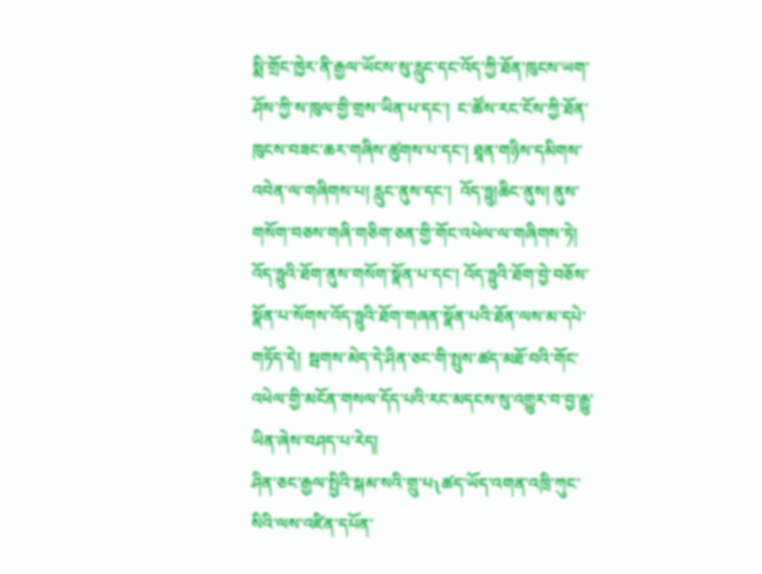སྨི་གྲོང་ཁྱེར་ནི་རྒྱལ་ཡོངས་སུ་རླུང་དང་འོད་ཀྱི་ཐོན་ཁུངས་ཡག་ཤོས་ཀྱི་ས་ཁུལ་གྱི་གྲས་ཡིན་པ་དང་།  ང་ཚོས་རང་ངོས་ཀྱི་ཐོན་ཁུངས་བཟང་ཆར་གཞིས་ཚུགས་པ་དང་། ཐཱན་གཉིས་དམིགས་འབེན་ལ་གཞིགས་པ། རླུང་ནུས་དང་།  འོད་ཧྥུ།ཆིང་ནུས། ནུས་གསོག་བཅས་གཞི་གཅིག་ཅན་གྱི་གོང་འཕེལ་ལ་གཞིགས་ཏེ།  འོད་ཧྥུའི་ཐོག་ནུས་གསོག་སྣོན་པ་དང་། འོད་ཧྥུའི་ཐོག་བྱེ་བཅོས་སྣོན་པ་སོགས་འོད་ཧྥུའི་ཐོག་གཞན་སྣོན་པའི་ཐོན་ལས་མ་དཔེ་གཏོད་དེ།  སྦགས་མེད་དེ་ཤིན་ཅང་གི་སྤུས་ཚད་མཐོ་བའི་གོང་འཕེལ་གྱི་མངོན་གསལ་དོད་པའི་རང་མདངས་སུ་འགྱུར་བ་བྱ་རྒྱུ་ཡིན་ཞེས་བཤད་པ་རེད།
ཤིན་ཅང་རྒྱལ་སྤྱིའི་སྐམ་སའི་གྲུ་པ༾ཚད་ཡོད་འགན་འཁྲི་ཀུང་སིའི་ལས་འཛིན་དཔོན་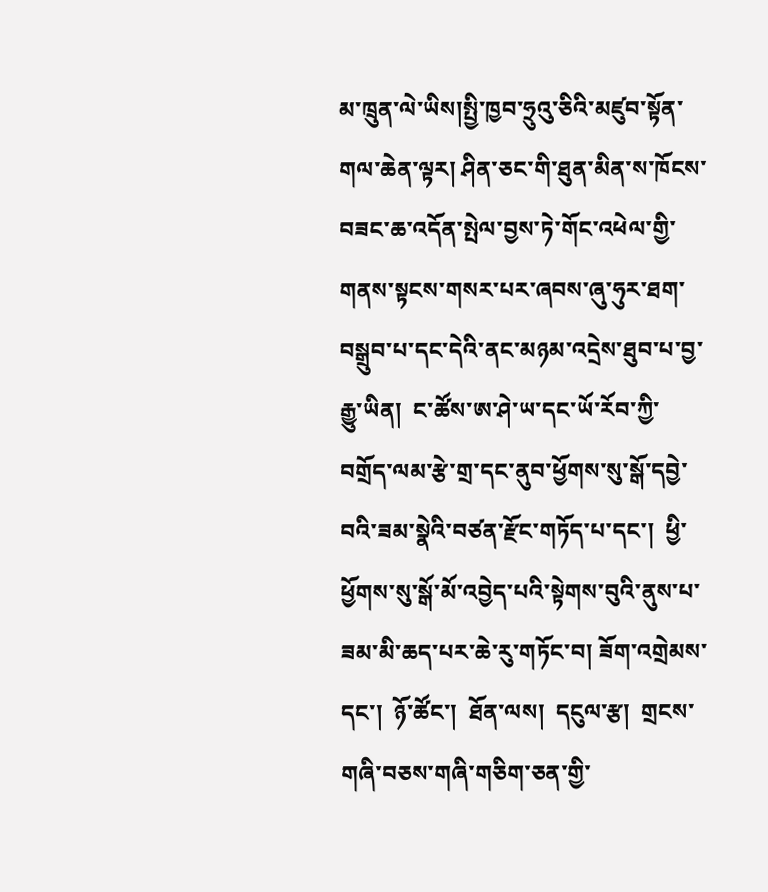མ་ཁྲུན་ལེ་ཡིས།སྤྱི་ཁྱབ་ཧྲུའུ་ཅིའི་མཛུབ་སྟོན་གལ་ཆེན་ལྟར། ཤིན་ཅང་གི་ཐུན་མིན་ས་ཁོངས་བཟང་ཆ་འདོན་སྤེལ་བྱས་ཏེ་གོང་འཕེལ་གྱི་གནས་སྟངས་གསར་པར་ཞབས་ཞུ་ཧུར་ཐག་བསྒྲུབ་པ་དང་དེའི་ནང་མཉམ་འདྲེས་ཐུབ་པ་བྱ་རྒྱུ་ཡིན།  ང་ཚོས་ཨ་ཤེ་ཡ་དང་ཡོ་རོབ་ཀྱི་བགྲོད་ལམ་རྩེ་གྲ་དང་ནུབ་ཕྱོགས་སུ་སྒོ་དབྱེ་བའི་ཟམ་སྣེའི་བཙན་རྫོང་གཏོད་པ་དང་།  ཕྱི་ཕྱོགས་སུ་སྒོ་མོ་འབྱེད་པའི་སྟེགས་བུའི་ནུས་པ་ཟམ་མི་ཆད་པར་ཆེ་རུ་གཏོང་བ། ཟོག་འགྲེམས་དང་།  ཉོ་ཚོང་།  ཐོན་ལས།  དངུལ་རྩ།  གྲངས་གཞི་བཅས་གཞི་གཅིག་ཅན་གྱི་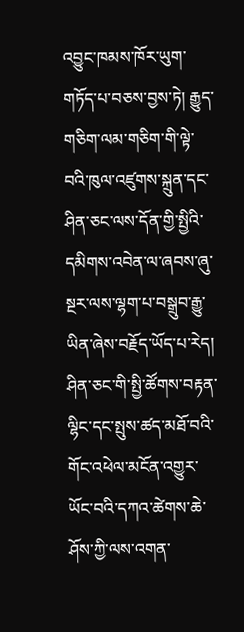འབྱུང་ཁམས་ཁོར་ཡུག་གཏོད་པ་བཅས་བྱས་ཏེ། རྒྱུད་གཅིག་ལམ་གཅིག་གི་ལྟེ་བའི་ཁུལ་འཛུགས་སྐྲུན་དང་ཤིན་ཅང་ལས་དོན་གྱི་སྤྱིའི་དམིགས་འབེན་ལ་ཞབས་ཞུ་སྔར་ལས་ལྷག་པ་བསྒྲུབ་རྒྱུ་ཡིན་ཞེས་བརྗོད་ཡོད་པ་རེད།
ཤིན་ཅང་གི་སྤྱི་ཚོགས་བརྟན་ལྷིང་དང་སྤུས་ཚད་མཐོ་བའི་གོང་འཕེལ་མངོན་འགྱུར་ཡོང་བའི་དཀའ་ཚེགས་ཆེ་ཤོས་ཀྱི་ལས་འགན་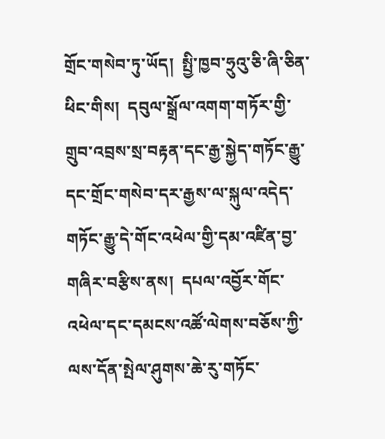གྲོང་གསེབ་ཏུ་ཡོད།  སྤྱི་ཁྱབ་ཧྲུའུ་ཅི་ཞི་ཅིན་ཕིང་གིས།  དབུལ་སྒྲོལ་འགག་གཏོར་གྱི་གྲུབ་འབྲས་སྲ་བརྟན་དང་རྒྱ་སྐྱེད་གཏོང་རྒྱུ་དང་གྲོང་གསེབ་དར་རྒྱས་ལ་སྐུལ་འདེད་གཏོང་རྒྱུ་དེ་གོང་འཕེལ་གྱི་དམ་འཛིན་བྱ་གཞིར་བརྩིས་ནས།  དཔལ་འབྱོར་གོང་འཕེལ་དང་དམངས་འཚོ་ལེགས་བཅོས་ཀྱི་ལས་དོན་སྤེལ་ཤུགས་ཆེ་རུ་གཏོང་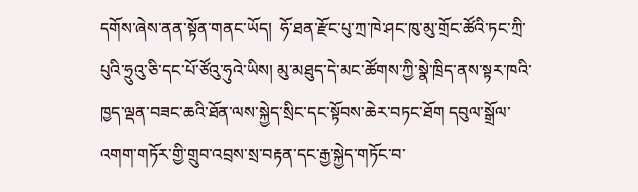དགོས་ཞེས་ནན་སྟོན་གནང་ཡོད།  ཧོ་ཐན་རྫོང་པུ་ཀྲ་ཁེ་ཤང་ཁུ་མུ་གྲོང་ཚོའི་ཏང་ཀྲི་པུའི་ཧྲུའུ་ཅི་དང་པོ་ཙོའུ་ཧུའེ་ཡིས། མུ་མཐུད་དེ་མང་ཚོགས་ཀྱི་སྣེ་ཁྲིད་ནས་སྟར་ཁའི་ཁྱད་ལྡན་བཟང་ཆའི་ཐོན་ལས་སྐྱེད་སྲིང་དང་སྟོབས་ཆེར་བཏང་ཐོག དབུལ་སྒྲོལ་འགག་གཏོར་གྱི་གྲུབ་འབྲས་སྲ་བརྟན་དང་རྒྱ་སྐྱེད་གཏོང་བ་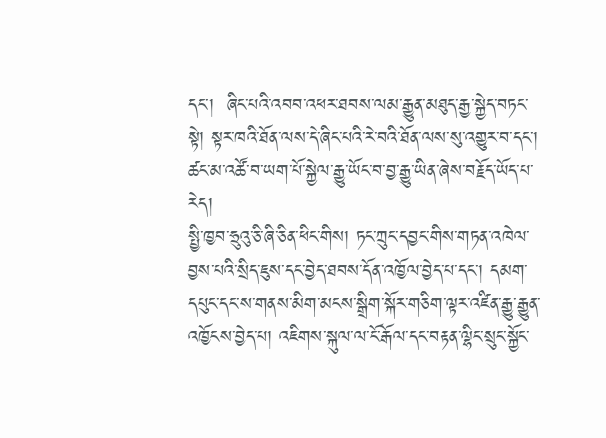དང་།  ཞིང་པའི་འབབ་འཕར་ཐབས་ལམ་རྒྱུན་མཐུད་རྒྱ་སྐྱེད་བཏང་སྟེ། སྟར་ཁའི་ཐོན་ལས་དེ་ཞིང་པའི་རེ་བའི་ཐོན་ལས་སུ་འགྱུར་བ་དང་།  ཚང་མ་འཚོ་བ་ཡག་པོ་སྐྱེལ་རྒྱུ་ཡོང་བ་བྱ་རྒྱུ་ཡིན་ཞེས་བརྗོད་ཡོད་པ་རེད།
སྤྱི་ཁྱབ་ཧྲུའུ་ཅི་ཞི་ཅིན་ཕིང་གིས། ཏང་ཀྲུང་དབྱང་གིས་གཏན་འཁེལ་བྱས་པའི་སྲིད་ཇུས་དང་བྱེད་ཐབས་དོན་འཁྱོལ་བྱེད་པ་དང་། དམག་དཔུང་དང་ས་གནས་མིག་མངས་སྒྲིག་སྐོར་གཅིག་ལྟར་འཛིན་རྒྱུ་རྒྱུན་འཁྱོངས་བྱེད་པ། འཇིགས་སྐུལ་ལ་ངོ་རྒོལ་དང་བརྟན་ལྷིང་སྲུང་སྐྱོང་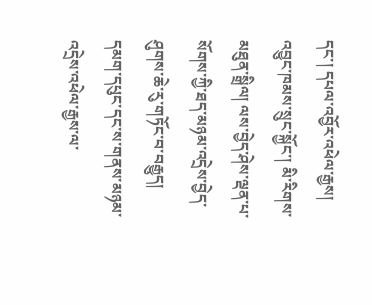དང་། དཔལ་འབྱོར་འཕེལ་རྒྱས། འབྱུང་ཁམས་སྲུང་སྐྱོང་། མི་རིགས་མཐུན་སྒྲིལ། ལས་བྱེད་ཤེས་ལྡན་པ་སོགས་ཀྱི་ཐད་མཉམ་འདྲེས་བྱེད་ཤུགས་ཆེ་རུ་གཏོང་བ་བརྒྱུད།  དམག་དཔུང་དང་ས་གནས་མཉམ་འདྲེས་འཕེལ་རྒྱས་ལ་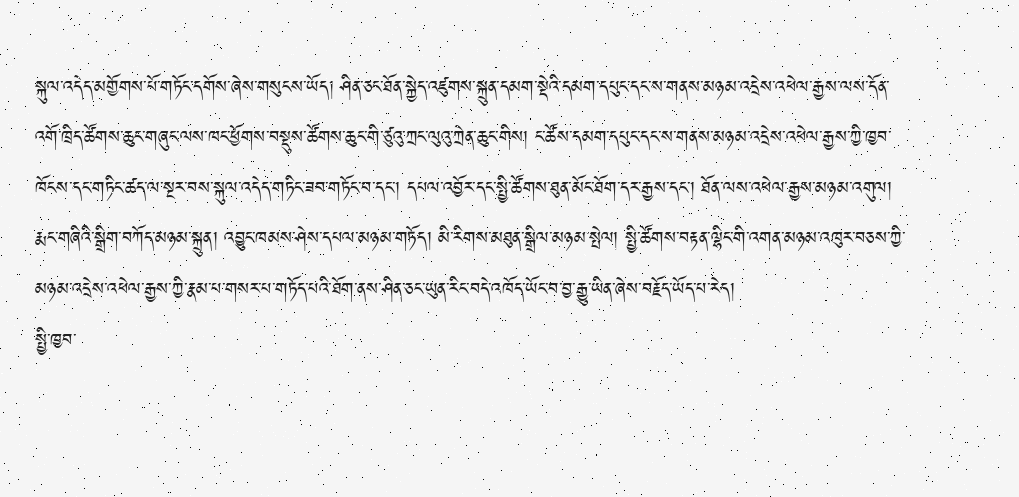སྐུལ་འདེད་མགྱོགས་པོ་གཏོང་དགོས་ཞེས་གསུངས་ཡོད། ཤིན་ཅང་ཐོན་སྐྱེད་འཛུགས་སྐྲུན་དམག་སྡེའི་དམག་དཔུང་དང་ས་གནས་མཉམ་འདྲེས་འཕེལ་རྒྱས་ལས་དོན་འགོ་ཁྲིད་ཚོགས་ཆུང་གཞུང་ལས་ཁང་ཕྱོགས་བསྡུས་ཚོགས་ཆུང་གི་ཙུའུ་ཀྲང་ལུའུ་ཀྲེན་ཆུང་གིས། ང་ཚོས་དམག་དཔུང་དང་ས་གནས་མཉམ་འདྲེས་འཕེལ་རྒྱས་ཀྱི་ཁྱབ་ཁོངས་དང་གཏིང་ཚད་ལ་སྔར་བས་སྐུལ་འདེད་གཏིང་ཟབ་གཏོང་བ་དང་། དཔལ་འབྱོར་དང་སྤྱི་ཚོགས་ཐུན་མོང་ཐོག་དར་རྒྱས་དང་། ཐོན་ལས་འཕེལ་རྒྱས་མཉམ་འགུལ། རྨང་གཞིའི་སྒྲིག་བཀོད་མཉམ་སྐྲུན། འབྱུང་ཁམས་ཤེས་དཔལ་མཉམ་གཏོད། མི་རིགས་མཐུན་སྒྲིལ་མཉམ་སྤེལ། སྤྱི་ཚོགས་བརྟན་ལྷིང་གི་འགན་མཉམ་འཁུར་བཅས་ཀྱི་མཉམ་འདྲེས་འཕེལ་རྒྱས་ཀྱི་རྣམ་པ་གསར་པ་གཏོད་པའི་ཐོག་ནས་ཤིན་ཅང་ཡུན་རིང་བདེ་འཁོད་ཡོང་བ་བྱ་རྒྱུ་ཡིན་ཞེས་བརྗོད་ཡོད་པ་རེད།
སྤྱི་ཁྱབ་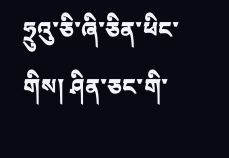ཧྲུའུ་ཅི་ཞི་ཅིན་ཕིང་གིས། ཤིན་ཅང་གི་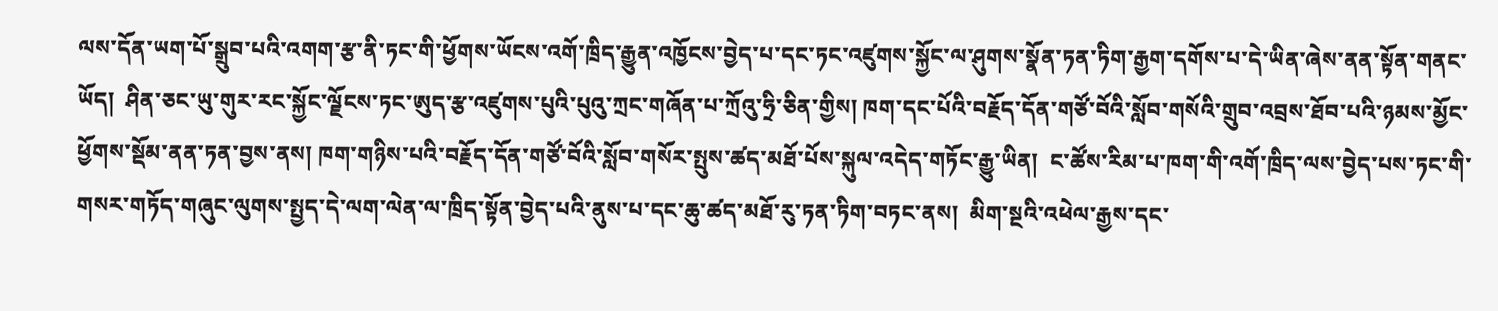ལས་དོན་ཡག་པོ་སྒྲུབ་པའི་འགག་རྩ་ནི་ཏང་གི་ཕྱོགས་ཡོངས་འགོ་ཁྲིད་རྒྱུན་འཁྱོངས་བྱེད་པ་དང་ཏང་འཛུགས་སྐྱོང་ལ་ཤུགས་སྣོན་ཏན་ཏིག་རྒྱག་དགོས་པ་དེ་ཡིན་ཞེས་ནན་སྟོན་གནང་ཡོད།  ཤིན་ཅང་ཡུ་གུར་རང་སྐྱོང་ལྗོངས་ཏང་ཨུད་རྩ་འཛུགས་པུའི་པུའུ་ཀྲང་གཞོན་པ་ཀྲོའུ་ཧྲི་ཅིན་གྱིས། ཁག་དང་པོའི་བརྗོད་དོན་གཙོ་བོའི་སློབ་གསོའི་གྲུབ་འབྲས་ཐོབ་པའི་ཉམས་མྱོང་ཕྱོགས་སྡོམ་ནན་ཏན་བྱས་ནས། ཁག་གཉིས་པའི་བརྗོད་དོན་གཙོ་བོའི་སློབ་གསོར་སྤུས་ཚད་མཐོ་པོས་སྐུལ་འདེད་གཏོང་རྒྱུ་ཡིན།  ང་ཚོས་རིམ་པ་ཁག་གི་འགོ་ཁྲིད་ལས་བྱེད་པས་ཏང་གི་གསར་གཏོད་གཞུང་ལུགས་སྤྱད་དེ་ལག་ལེན་ལ་ཁྲིད་སྟོན་བྱེད་པའི་ནུས་པ་དང་ཆུ་ཚད་མཐོ་རུ་ཏན་ཏིག་བཏང་ནས།  མིག་སྔའི་འཕེལ་རྒྱས་དང་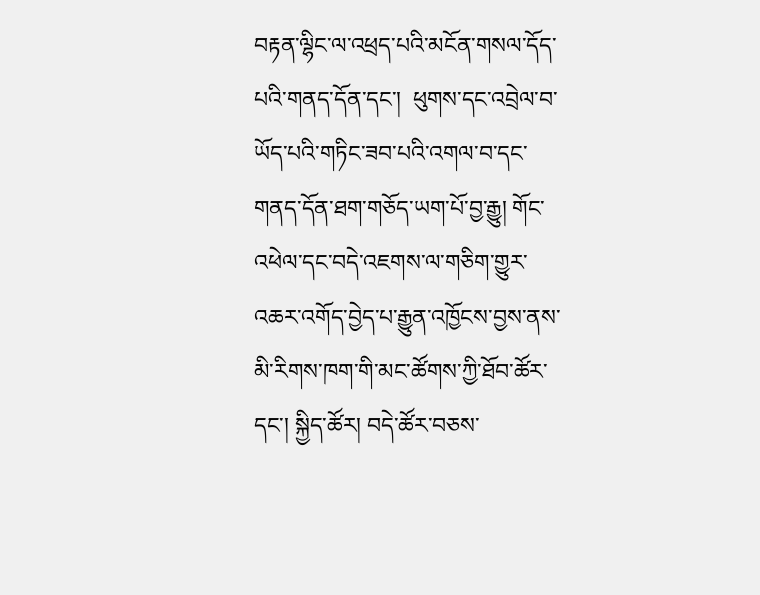བརྟན་ལྷིང་ལ་འཕྲད་པའི་མངོན་གསལ་དོད་པའི་གནད་དོན་དང་།  ཕུགས་དང་འབྲེལ་བ་ཡོད་པའི་གཏིང་ཟབ་པའི་འགལ་བ་དང་གནད་དོན་ཐག་གཅོད་ཡག་པོ་བྱ་རྒྱུ། གོང་འཕེལ་དང་བདེ་འཇགས་ལ་གཅིག་གྱུར་འཆར་འགོད་བྱེད་པ་རྒྱུན་འཁྱོངས་བྱས་ནས་མི་རིགས་ཁག་གི་མང་ཚོགས་ཀྱི་ཐོབ་ཚོར་དང་། སྐྱིད་ཚོར། བདེ་ཚོར་བཅས་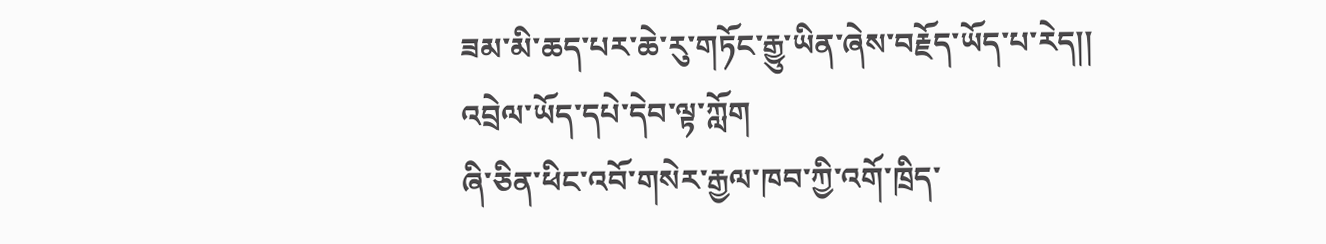ཟམ་མི་ཆད་པར་ཆེ་རུ་གཏོང་རྒྱུ་ཡིན་ཞེས་བརྗོད་ཡོད་པ་རེད།།
འབྲེལ་ཡོད་དཔེ་དེབ་ལྟ་ཀློག
ཞི་ཅིན་ཕིང་འབོ་གསེར་རྒྱལ་ཁབ་ཀྱི་འགོ་ཁྲིད་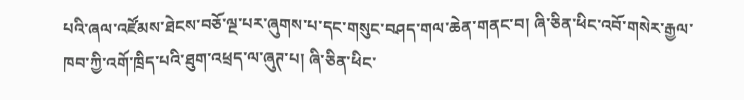པའི་ཞལ་འཛོམས་ཐེངས་བཅོ་ལྔ་པར་ཞུགས་པ་དང་གསུང་བཤད་གལ་ཆེན་གནང་བ། ཞི་ཅིན་ཕིང་འབོ་གསེར་རྒྱལ་ཁབ་ཀྱི་འགོ་ཁྲིད་པའི་ཐུག་འཕྲད་ལ་ཞུཊ་པ། ཞི་ཅིན་ཕིང་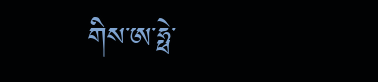གིས་ཨ་ཧྥེ་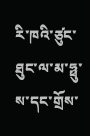རི་ཁའི་ཙུང་ཐུང་ལ་མ་ཧྥུ་ས་དང་གྲོས་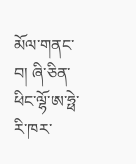མོལ་གནང་བ། ཞི་ཅིན་ཕིང་ལྷོ་ཨ་ཧྥེ་རི་ཁར་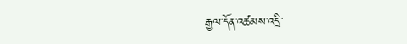རྒྱལ་དོན་འཚམས་འདྲི་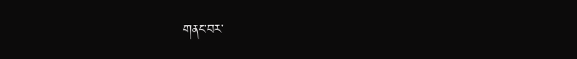གནང་བར་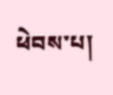ཕེབས་པ།